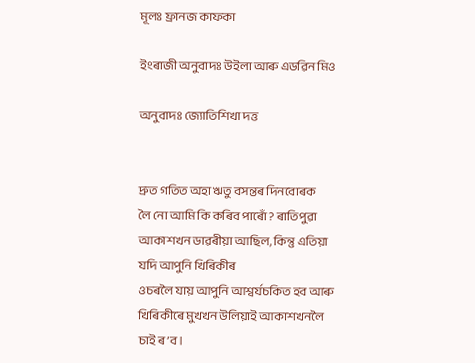মূলঃ ফ্ৰানজ কাফকা

ইংৰাজী অনুবাদঃ উইলা আৰু এডৱিন মিও

অনুবাদঃ জ্যোতিশিখা দত্ত


দ্ৰুত গতিত অহা ঋতু বসন্তৰ দিনবোৰক
লৈ নো আমি কি কৰিব পাৰোঁ? ৰাতিপুৱা আকাশখন ডাৱৰীয়া আছিল, কিন্তু এতিয়া যদি আপুনি খিৰিকীৰ
ওচৰলৈ যায় আপুনি আশ্বৰ্যচকিত হব আৰু খিৰিকীৰে মুখখন উলিয়াই আকাশখনলৈ চাই ৰ’ব।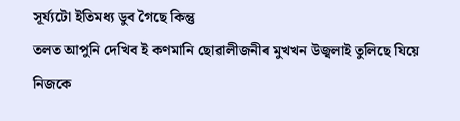সূৰ্য্যটো ইতিমধ্য ডুব গৈছে কিন্তু
তলত আপুনি দেখিব ই কণমানি ছোৱালীজনীৰ মুখখন উজ্বলাই তুলিছে যিয়ে নিজকে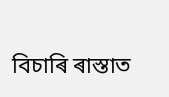বিচাৰি ৰাস্তাত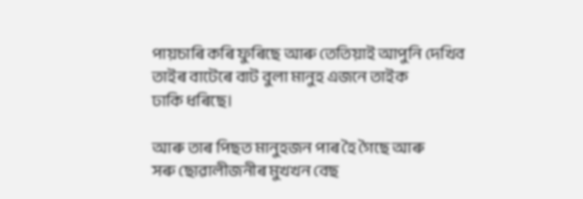পায়চাৰি কৰি ফুৰিছে আৰু তেতিয়াই আপুনি দেখিব তাইৰ বাটেৰে বাট বুলা মানুহ এজনে তাইক
ঢাকি ধৰিছে।

আৰু তাৰ পিছত মানুহজন পাৰ হৈ গৈছে আৰু
সৰু ছোৱালীজনীৰ মুখখন বেছ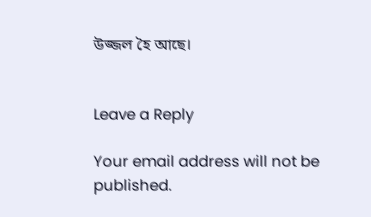উজ্জল হৈ আছে।


Leave a Reply

Your email address will not be published.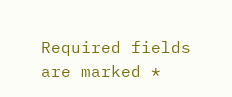Required fields are marked *